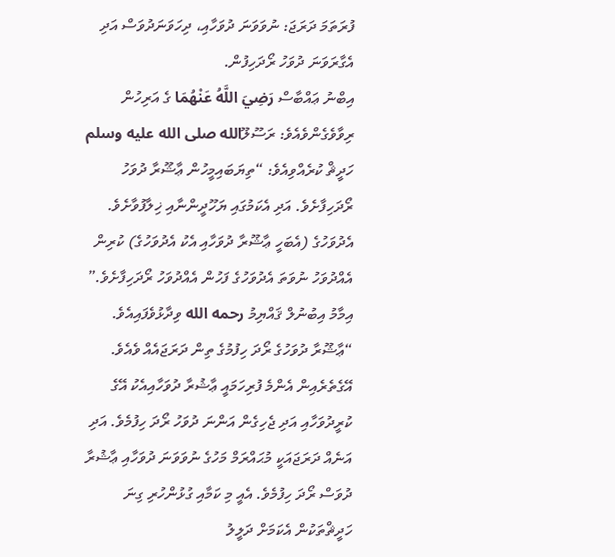ފުރަތަމަ ދަރަޖަ: ނުވަވަނަ ދުވަހާއި، ދިހަވަނަދުވަސް އަދި އެގާރަވަނަ ދުވަހު ރޯދަހިފުން.
އިބްނު ޢައްބާސް رَضِيَ اللَّهُ عَنْهُمَا ގެ އަރިހުން ރިވާވެގެންވެއެވެ: ރަސޫލޫالله صلى الله عليه وسلم ހަދީޘް ކުރެއްވިއެވެ: “ތިޔަބައިމީހުން ޢާޝޫރާ ދުވަހު ރޯދަހިފާށެވެ. އަދި އެކަމުގައި ޔަހޫދީންނާއި ޚިލާފުވާށެވެ. އެދުވަހުގެ (އެބަހީ ޢާޝޫރާ ދުވަހާއި އެކު އެދުވަހުގެ) ކުރިން އެއްދުވަހު ނުވަތަ އެދުވަހުގެ ފަހުން އެއްދުވަހު ރޯދަހިފާށެވެ.”
އިމާމު އިބުނުލް ޤައްޔިމު رحمه الله ވިދާޅުވެފައިއެވެ. “ޢާޝޫރާ ދުވަހުގެ ރޯދަ ހިފުމުގެ ތިން ދަރަޖައެއް ވެއެވެ. އޭގެތެރެއިން އެންމެ ފުރިހަމައީ ޢާޝުރާ ދުވަހާއިއެކު އޭގެ ކުރީދުވަހާއި އަދި ޖެހިގެން އަންނަ ދުވަހު ރޯދަ ހިފުމެވެ. އަދި އަނެއް ދަރަޖައަކީ މުޙައްރަމް މަހުގެ ނުވަވަނަ ދުވަހާއި ޢާޝުރާ ދުވަސް ރޯދަ ހިފުމެވެ. އެއީ މި ކަމާއި ގުޅުންހުރި ގިނަ ހަދީޘްތަކުން އެކަމަށް ދަލީލު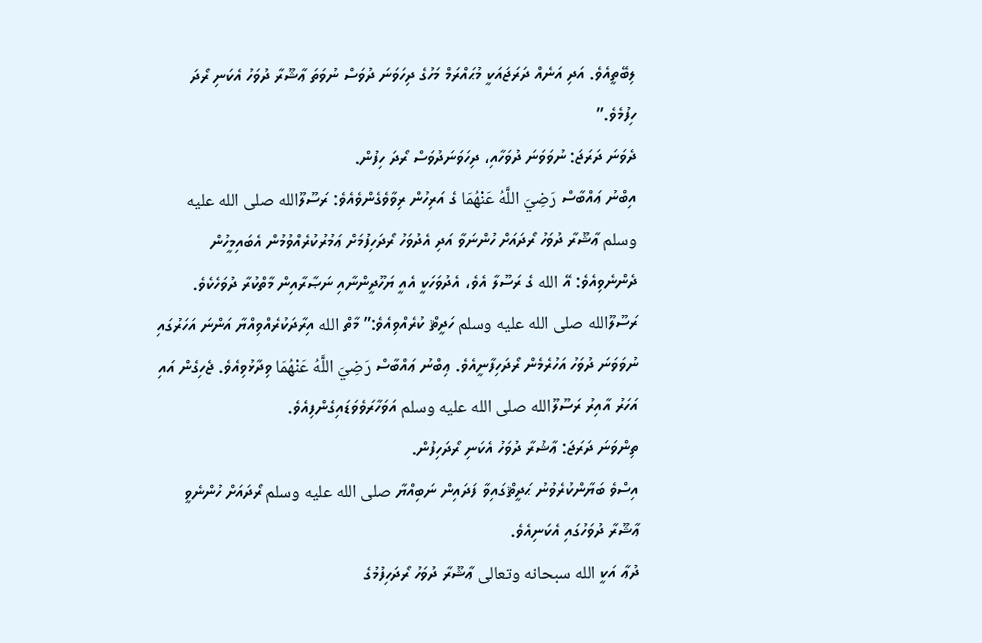ލިބޭތީއެވެ. އަދި އަނެއް ދަރަޖައަކީ މުޙައްރަމް މަހުގެ ދިހަވަނަ ދުވަސް ނުވަތަ ޢާޝޫރާ ދުވަހު އެކަނި ރޯދަ ހިފުމެވެ.”
ދެވަނަ ދަރަޖަ: ނުވަވަނަ ދުވަހާއި، ދިހަވަނަދުވަސް ރޯދަ ހިފުން.
އިބްނު ޢައްބާސް رَضِيَ اللَّهُ عَنْهُمَا ގެ އަރިހުން ރިވާވެގެންވެއެވެ: ރަސޫލޫالله صلى الله عليه وسلم ޢާޝޫރާ ދުވަހު ރޯދައަށް ހުންނަވާ އަދި އެދުވަހު ރޯދަހިފުމަށް ޢަމުރުކުރެއްވުމުން އެބައިމީހުން ދެންނެވިއެވެ: އޭ الله ގެ ރަސޫލާ އެވެ، އެދުވަހަކީ އެއީ ޔަހޫދީންނާއި ނަޞާރާއިން މާތްކުރާ ދުވަހެކެވެ. ރަސޫލޫالله صلى الله عليه وسلم ހަދީޘް ކުރެއްވިއެވެ:” މާތް الله އިރާދަކުރެއްވިއްޔާ އަންނަ އަހަރުގައި ނުވަވަނަ ދުވަހު އަހުރެމެން ރޯދަހިފާނީއެވެ. ޢިބްނު ޢައްބާސް رَضِيَ اللَّهُ عَنْهُمَا ވިދާޅުވިއެވެ. ޖެހިގެން އައި އަހަރު އާއިރު ރަސޫލޫالله صلى الله عليه وسلم އަވަހާރަވެވަޑައިގެންފިއެވެ.
ތިންވަނަ ދަރަޖަ: ޢާޝުރާ ދުވަހު އެކަނި ރޯދަހިފުން.
އިސްވެ ބަޔާންކުރެވުނު ޙަދީޘްގައިވާ ފަދައިން ނަބިއްޔާ صلى الله عليه وسلم ރޯދައަށް ހުންނެވީ ޢާޝޫރާ ދުވަހުގައި އެކަނިއެވެ.
ދުޢާ އަކީ الله سبحانه وتعالى ޢާޝޫރާ ދުވަހު ރޯދަހިފުމުގެ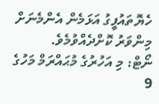ހެޔޮތައުފީގު އަޅަމެން އެންމެނަށް މިންވަރު ކޮށްދެއްވުމެވެ.
ނޯޓް: މި އަހުރުގެ މުޙައްރަމް މަހުގެ 9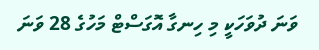ވަނަ ދުވަހަކީ މި ހިނގާ އޮގަސްޓް މަހުގެ 28 ވަނަ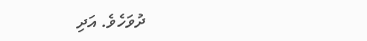ދުވަހެވެ. އަދި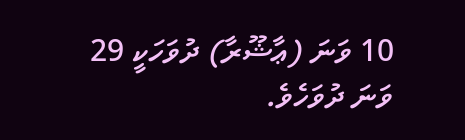10 ވަނަ (ޢާޝޫރާ) ދުވަހަކީ 29 ވަނަ ދުވަހެވެ.